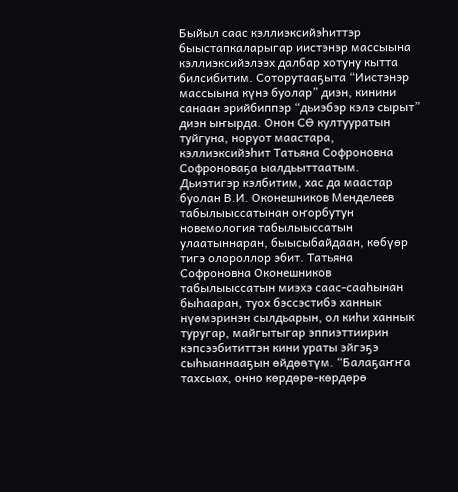Быйыл саас кэллиэксийэһиттэр быыстапкаларыгар иистэнэр массыына кэллиэксийэлээх далбар хотуну кытта билсибитим. Соторутааҕыта “Иистэнэр массыына күнэ буолар” диэн, кинини санаан эрийбиппэр “дьиэбэр кэлэ сырыт” диэн ыҥырда. Онон СӨ култууратын туйгуна, норуот маастара, кэллиэксийэһит Татьяна Софроновна Софроноваҕа ыалдьыттаатым.
Дьиэтигэр кэлбитим, хас да маастар буолан В.И. Оконешников Менделеев табылыыссатынан оҥорбутун новемология табылыыссатын улаатыннаран, быысыбайдаан, көбүөр тигэ олороллор эбит. Татьяна Софроновна Оконешников табылыыссатын миэхэ саас-сааһынан быһааран, туох бэссэстибэ ханнык нүөмэринэн сылдьарын, ол киһи ханнык туругар, майгытыгар эппиэттиирин кэпсээбититтэн кини ураты эйгэҕэ сыһыаннааҕын өйдөөтүм. “Балаҕаҥҥа тахсыах, онно көрдөрө-көрдөрө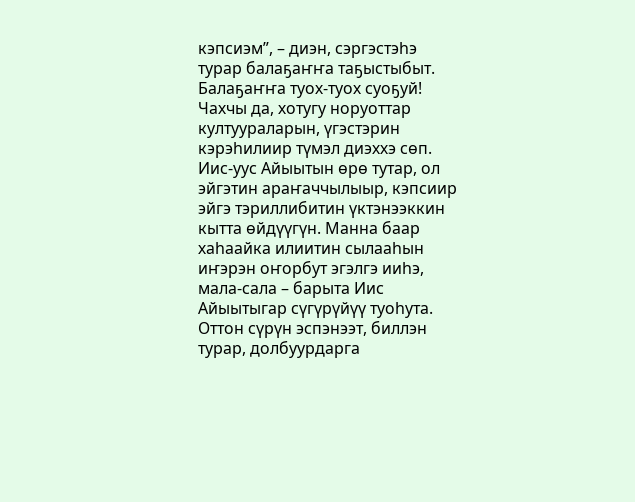кэпсиэм”, – диэн, сэргэстэһэ турар балаҕаҥҥа таҕыстыбыт.
Балаҕаҥҥа туох-туох суоҕуй! Чахчы да, хотугу норуоттар култуураларын, үгэстэрин кэрэһилиир түмэл диэххэ сөп. Иис-уус Айыытын өрө тутар, ол эйгэтин араҥаччылыыр, кэпсиир эйгэ тэриллибитин үктэнээккин кытта өйдүүгүн. Манна баар хаһаайка илиитин сылааһын иҥэрэн оҥорбут эгэлгэ ииһэ, мала-сала – барыта Иис Айыытыгар сүгүрүйүү туоһута. Оттон сүрүн эспэнээт, биллэн турар, долбуурдарга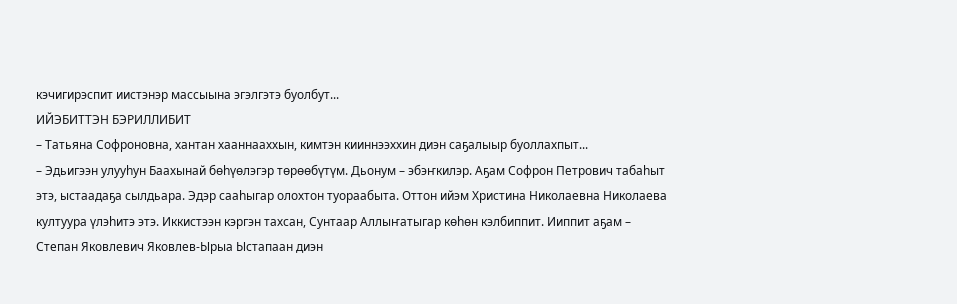кэчигирэспит иистэнэр массыына эгэлгэтэ буолбут...
ИЙЭБИТТЭН БЭРИЛЛИБИТ
– Татьяна Софроновна, хантан хааннааххын, кимтэн кииннээххин диэн саҕалыыр буоллахпыт...
– Эдьигээн улууһун Баахынай бөһүөлэгэр төрөөбүтүм. Дьонум – эбэҥкилэр. Аҕам Софрон Петрович табаһыт этэ, ыстаадаҕа сылдьара. Эдэр сааһыгар олохтон туораабыта. Оттон ийэм Христина Николаевна Николаева култуура үлэһитэ этэ. Иккистээн кэргэн тахсан, Сунтаар Аллыҥатыгар көһөн кэлбиппит. Ииппит аҕам – Степан Яковлевич Яковлев-Ырыа Ыстапаан диэн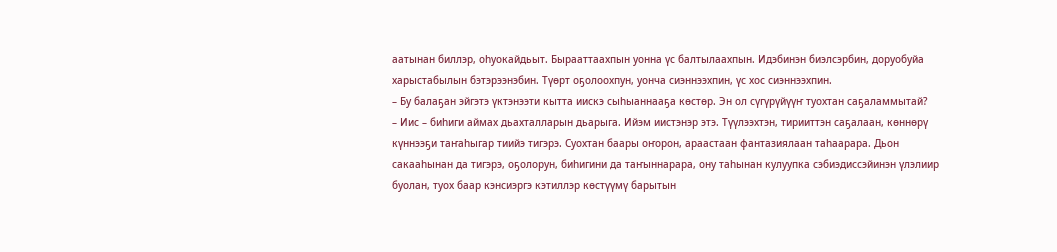аатынан биллэр, оһуокайдьыт. Бырааттаахпын уонна үс балтылаахпын. Идэбинэн биэлсэрбин, доруобуйа харыстабылын бэтэрээнэбин. Түөрт оҕолоохпун, уонча сиэннээхпин, үс хос сиэннээхпин.
– Бу балаҕан эйгэтэ үктэнээти кытта иискэ сыһыаннааҕа көстөр. Эн ол сүгүрүйүүҥ туохтан саҕаламмытай?
– Иис – биһиги аймах дьахталларын дьарыга. Ийэм иистэнэр этэ. Түүлээхтэн, тирииттэн саҕалаан, көннөрү күннээҕи таҥаһыгар тиийэ тигэрэ. Суохтан баары оҥорон, араастаан фантазиялаан таһаарара. Дьон сакааһынан да тигэрэ, оҕолорун, биһигини да таҥыннарара, ону таһынан кулуупка сэбиэдиссэйинэн үлэлиир буолан, туох баар кэнсиэргэ кэтиллэр көстүүмү барытын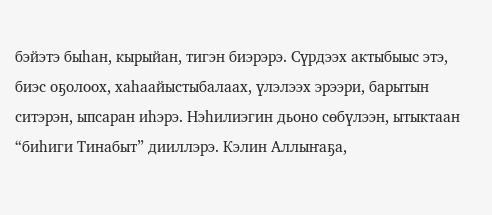бэйэтэ быһан, кырыйан, тигэн биэрэрэ. Сүрдээх актыбыыс этэ, биэс оҕолоох, хаһаайыстыбалаах, үлэлээх эрээри, барытын ситэрэн, ыпсаран иһэрэ. Нэһилиэгин дьоно сөбүлээн, ытыктаан “биһиги Тинабыт” дииллэрэ. Кэлин Аллыҥаҕа,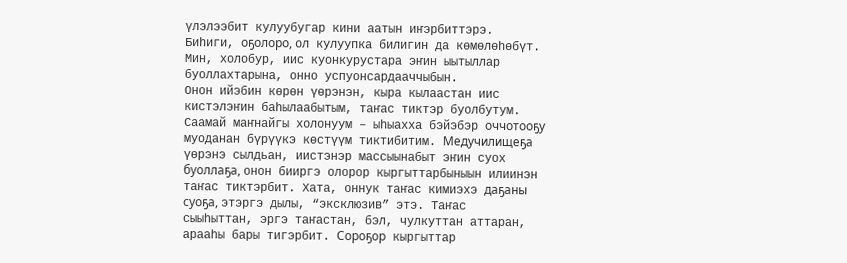үлэлээбит кулуубугар кини аатын иҥэрбиттэрэ. Биһиги, оҕолоро, ол кулуупка билигин да көмөлөһөбүт. Мин, холобур, иис куонкурустара эҥин ыытыллар буоллахтарына, онно успуонсардааччыбын.
Онон ийэбин көрөн үөрэнэн, кыра кылаастан иис кистэлэҥин баһылаабытым, таҥас тиктэр буолбутум. Саамай маҥнайгы холонуум – ыһыахха бэйэбэр оччотооҕу муоданан бүрүүкэ көстүүм тиктибитим. Медучилищеҕа үөрэнэ сылдьан, иистэнэр массыынабыт эҥин суох буоллаҕа, онон бииргэ олорор кыргыттарбыныын илиинэн таҥас тиктэрбит. Хата, оннук таҥас кимиэхэ даҕаны суоҕа, этэргэ дылы, “эксклюзив” этэ. Таҥас сыыһыттан, эргэ таҥастан, бэл, чулкуттан аттаран, арааһы бары тигэрбит. Сороҕор кыргыттар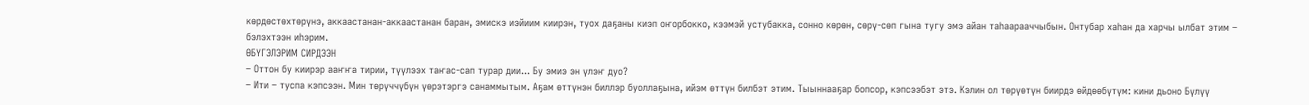көрдөстөхтөрүнэ, аккаастанан-аккаастанан баран, эмискэ иэйиим киирэн, туох даҕаны киэп оҥорбокко, кээмэй устубакка, сонно көрөн, сөрү-сөп гына тугу эмэ айан таһаарааччыбын. Онтубар хаһан да харчы ылбат этим – бэлэхтээн иһэрим.
ӨБҮГЭЛЭРИМ СИРДЭЭН
– Оттон бу киирэр ааҥҥа тирии, түүлээх таҥас-сап турар дии... Бу эмиэ эн үлэҥ дуо?
– Ити – туспа кэпсээн. Мин төрүччүбүн үөрэтэргэ санаммытым. Аҕам өттүнэн биллэр буоллаҕына, ийэм өттүн билбэт этим. Тыыннааҕар бопсор, кэпсээбэт этэ. Кэлин ол төрүөтүн биирдэ өйдөөбүтүм: кини дьоно Бүлүү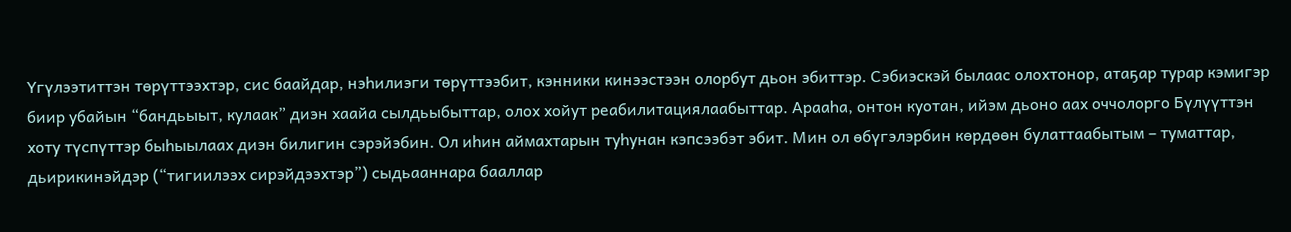Үгүлээтиттэн төрүттээхтэр, сис баайдар, нэһилиэги төрүттээбит, кэнники кинээстээн олорбут дьон эбиттэр. Сэбиэскэй былаас олохтонор, атаҕар турар кэмигэр биир убайын “бандьыыт, кулаак” диэн хаайа сылдьыбыттар, олох хойут реабилитациялаабыттар. Арааһа, онтон куотан, ийэм дьоно аах оччолорго Бүлүүттэн хоту түспүттэр быһыылаах диэн билигин сэрэйэбин. Ол иһин аймахтарын туһунан кэпсээбэт эбит. Мин ол өбүгэлэрбин көрдөөн булаттаабытым – туматтар, дьирикинэйдэр (“тигиилээх сирэйдээхтэр”) сыдьааннара бааллар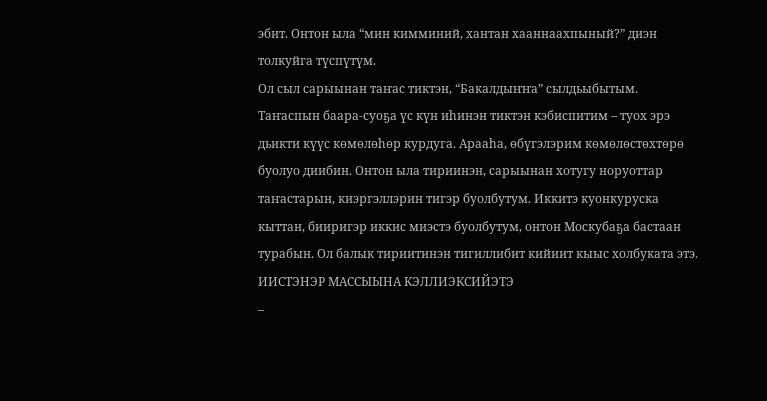эбит. Онтон ыла “мин кимминий, хантан хааннаахпыный?” диэн толкуйга түспүтүм.
Ол сыл сарыынан таҥас тиктэн, “Бакалдыҥҥа” сылдьыбытым. Таҥаспын баара-суоҕа үс күн иһинэн тиктэн кэбиспитим – туох эрэ дьикти күүс көмөлөһөр курдуга. Арааһа, өбүгэлэрим көмөлөстөхтөрө буолуо диибин. Онтон ыла тириинэн, сарыынан хотугу норуоттар таҥастарын, киэргэллэрин тигэр буолбутум. Иккитэ куонкуруска кыттан, бииригэр иккис миэстэ буолбутум, онтон Москубаҕа бастаан турабын. Ол балык тириитинэн тигиллибит кийиит кыыс холбуката этэ.
ИИСТЭНЭР МАССЫЫНА КЭЛЛИЭКСИЙЭТЭ
–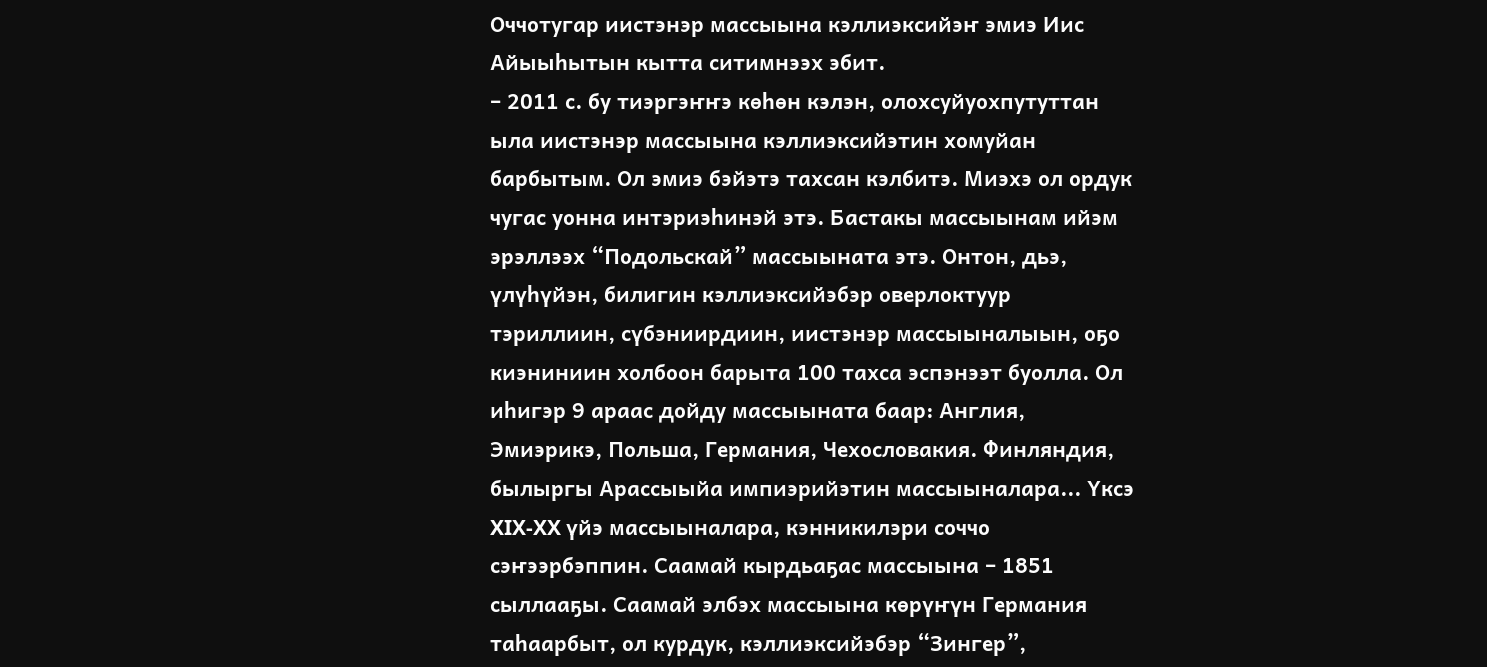Оччотугар иистэнэр массыына кэллиэксийэҥ эмиэ Иис Айыыһытын кытта ситимнээх эбит.
– 2011 с. бу тиэргэҥҥэ көһөн кэлэн, олохсуйуохпутуттан ыла иистэнэр массыына кэллиэксийэтин хомуйан барбытым. Ол эмиэ бэйэтэ тахсан кэлбитэ. Миэхэ ол ордук чугас уонна интэриэһинэй этэ. Бастакы массыынам ийэм эрэллээх “Подольскай” массыыната этэ. Онтон, дьэ, үлүһүйэн, билигин кэллиэксийэбэр оверлоктуур тэриллиин, сүбэниирдиин, иистэнэр массыыналыын, оҕо киэниниин холбоон барыта 100 тахса эспэнээт буолла. Ол иһигэр 9 араас дойду массыыната баар: Англия, Эмиэрикэ, Польша, Германия, Чехословакия. Финляндия, былыргы Арассыыйа импиэрийэтин массыыналара... Үксэ XIX-XX үйэ массыыналара, кэнникилэри соччо сэҥээрбэппин. Саамай кырдьаҕас массыына – 1851 сыллааҕы. Саамай элбэх массыына көрүҥүн Германия таһаарбыт, ол курдук, кэллиэксийэбэр “Зингер”,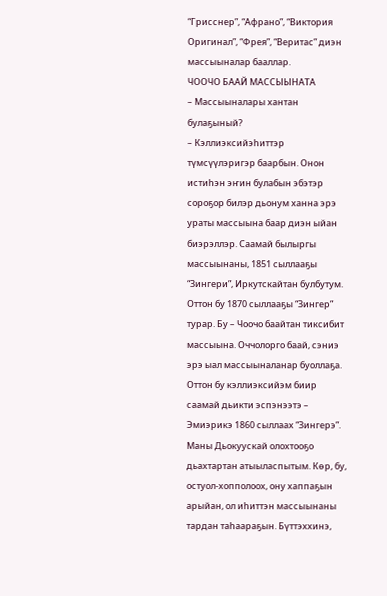“Грисснер”, “Афрано”, “Виктория Оригинал”, “Фрея”, “Веритас” диэн массыыналар бааллар.
ЧООЧО БААЙ МАССЫЫНАТА
– Массыыналары хантан булаҕыный?
– Кэллиэксийэһиттэр түмсүүлэригэр баарбын. Онон истиһэн эҥин булабын эбэтэр сороҕор билэр дьонум ханна эрэ ураты массыына баар диэн ыйан биэрэллэр. Саамай былыргы массыынаны, 1851 сыллааҕы “Зингери”, Иркутскайтан булбутум. Оттон бу 1870 сыллааҕы “Зингер” турар. Бу – Чоочо баайтан тиксибит массыына. Оччолорго баай, сэниэ эрэ ыал массыыналанар буоллаҕа.
Оттон бу кэллиэксийэм биир саамай дьикти эспэнээтэ – Эмиэрикэ 1860 сыллаах “Зингерэ”. Маны Дьокуускай олохтооҕо дьахтартан атыыласпытым. Көр, бу, остуол-хопполоох, ону хаппаҕын арыйан, ол иһиттэн массыынаны тардан таһаараҕын. Бүттэххинэ,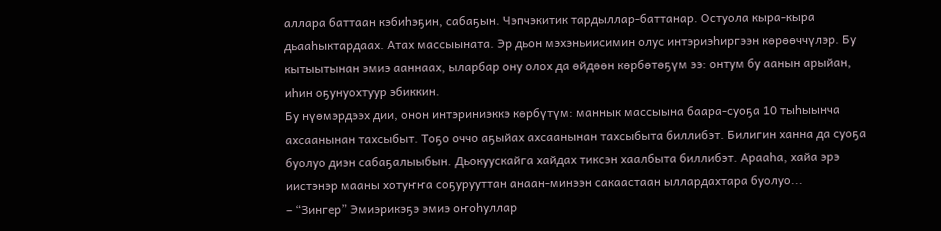аллара баттаан кэбиһэҕин, сабаҕын. Чэпчэкитик тардыллар-баттанар. Остуола кыра-кыра дьааһыктардаах. Атах массыыната. Эр дьон мэхэньиисимин олус интэриэһиргээн көрөөччүлэр. Бу кытыытынан эмиэ ааннаах, ыларбар ону олох да өйдөөн көрбөтөҕүм ээ: онтум бу аанын арыйан, иһин оҕунуохтуур эбиккин.
Бу нүөмэрдээх дии, онон интэриниэккэ көрбүтүм: маннык массыына баара-суоҕа 10 тыһыынча ахсаанынан тахсыбыт. Тоҕо оччо аҕыйах ахсаанынан тахсыбыта биллибэт. Билигин ханна да суоҕа буолуо диэн сабаҕалыыбын. Дьокуускайга хайдах тиксэн хаалбыта биллибэт. Арааһа, хайа эрэ иистэнэр мааны хотуҥҥа соҕурууттан анаан-минээн сакаастаан ыллардахтара буолуо...
– “Зингер” Эмиэрикэҕэ эмиэ оҥоһуллар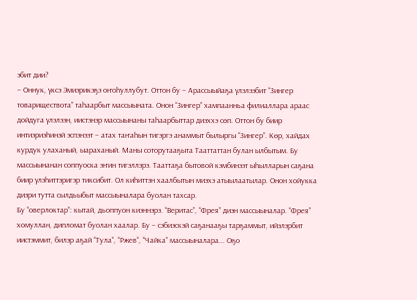эбит дии?
– Оннук, үксэ Эмиэрикэҕэ оҥоһуллубут. Оттон бу – Арассыыйаҕа үлэлээбит “Зингер товариществота” таһаарбыт массыыната. Онон “Зингер” хампаанньа филиаллара араас дойдуга үлэлээн, иистэнэр массыынаны таһаарбыттар диэххэ сөп. Оттон бу биир интиэриэһинэй эспэнээт – атах таҥаһын тигэргэ анаммыт былыргы “Зингер”. Көр, хайдах курдук улаханый, ыараханый. Маны соторутааҕыта Тааттаттан булан ылбытым. Бу массыынанан соппуоска эҥин тигэллэрэ. Тааттаҕа бытовой кэмбинээт ыһылларын саҕана биир үлэһиттэригэр тиксибит. Ол киһиттэн хаалбытын миэхэ атыылаатылар. Онон хойукка диэри тутта сылдьыбыт массыыналара буолан тахсар.
Бу “оверлоктар”: кытай, дьоппуон киэннэрэ. “Веритас”, “Фрея” диэн массыыналар. “Фрея” хомуллан, дипломат буолан хаалар. Бу – сэбиэскэй саҕанааҕы тарҕаммыт, ийэлэрбит иистэммит, билэр аҕай “Тула”, “Ржев”, “Чайка” массыыналара... Оҕо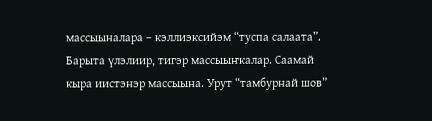массыыналара – кэллиэксийэм “туспа салаата”. Барыта үлэлиир, тигэр массыыҥкалар. Саамай кыра иистэнэр массыына. Урут “тамбурнай шов”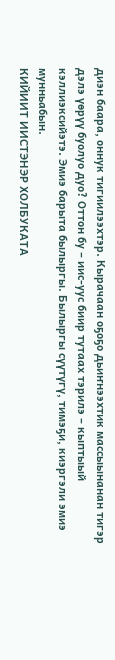диэн баара, оннук тигиилээхтэр. Кырачаан оҕоҕо дьиҥнээхтик массыынанан тигэр дэлэ үөрүү буолуо дуо? Оттон бу – иис-уус биир тутаах тэрилэ – кыптыый кэллиэксийэтэ. Эмиэ барыта былыргы. Былыргы сүүтүгү, тимэҕи, киэргэли эмиэ мунньабын.
КИЙИИТ ИИСТЭНЭР ХОЛБУКАТА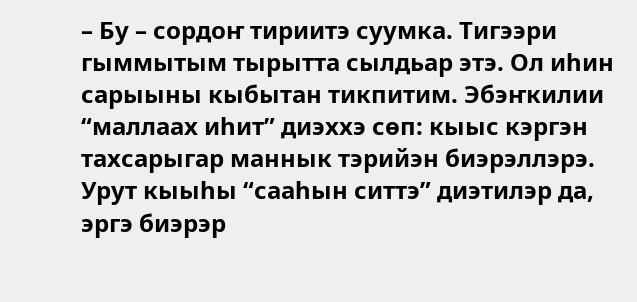– Бу – сордоҥ тириитэ суумка. Тигээри гыммытым тырытта сылдьар этэ. Ол иһин сарыыны кыбытан тикпитим. Эбэҥкилии “маллаах иһит” диэххэ сөп: кыыс кэргэн тахсарыгар маннык тэрийэн биэрэллэрэ. Урут кыыһы “сааһын ситтэ” диэтилэр да, эргэ биэрэр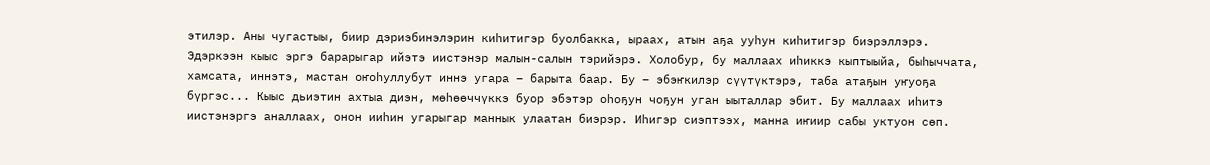этилэр. Аны чугастыы, биир дэриэбинэлэрин киһитигэр буолбакка, ыраах, атын аҕа ууһун киһитигэр биэрэллэрэ. Эдэркээн кыыс эргэ барарыгар ийэтэ иистэнэр малын-салын тэрийэрэ. Холобур, бу маллаах иһиккэ кыптыыйа, быһыччата, хамсата, иннэтэ, мастан оҥоһуллубут иннэ угара – барыта баар. Бу – эбэҥкилэр сүүтүктэрэ, таба атаҕын уҥуоҕа бүргэс... Кыыс дьиэтин ахтыа диэн, мөһөөччүккэ буор эбэтэр оһоҕун чоҕун уган ыыталлар эбит. Бу маллаах иһитэ иистэнэргэ аналлаах, онон ииһин угарыгар маннык улаатан биэрэр. Иһигэр сиэптээх, манна иҥиир сабы уктуон сөп.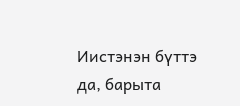Иистэнэн бүттэ да, барыта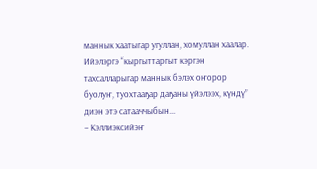маннык хаатыгар угуллан, хомуллан хаалар. Ийэлэргэ “кыргыттаргыт кэргэн тахсалларыгар маннык бэлэх оҥорор буолуҥ, туохтааҕар даҕаны үйэлээх, күндү” диэн этэ сатааччыбын...
– Кэллиэксийэҥ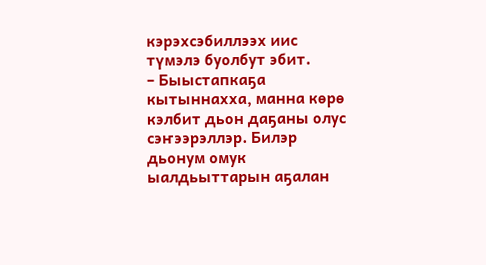кэрэхсэбиллээх иис түмэлэ буолбут эбит.
– Быыстапкаҕа кытыннахха, манна көрө кэлбит дьон даҕаны олус сэҥээрэллэр. Билэр дьонум омук ыалдьыттарын аҕалан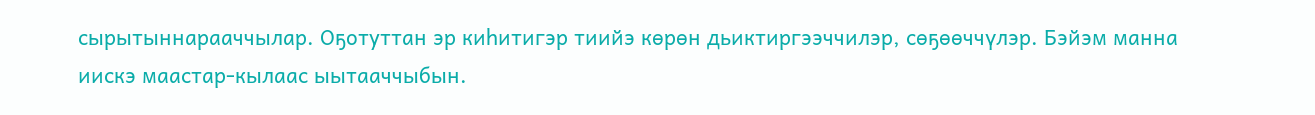сырытыннарааччылар. Оҕотуттан эр киһитигэр тиийэ көрөн дьиктиргээччилэр, сөҕөөччүлэр. Бэйэм манна иискэ маастар-кылаас ыытааччыбын.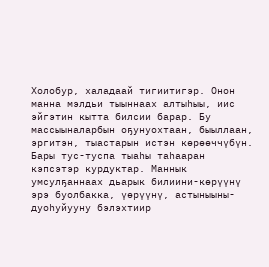Холобур, халадаай тигиитигэр. Онон манна мэлдьи тыыннаах алтыһыы, иис эйгэтин кытта билсии барар. Бу массыыналарбын оҕунуохтаан, быыллаан, эргитэн, тыастарын истэн көрөөччүбүн. Бары тус-туспа тыаһы таһааран кэпсэтэр курдуктар. Маннык умсулҕаннаах дьарык билиини-көрүүнү эрэ буолбакка, үөрүүнү, астыныыны-дуоһуйууну бэлэхтиир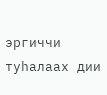эргиччи туһалаах дии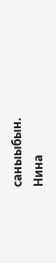саныыбын.
Нина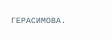ГЕРАСИМОВА.